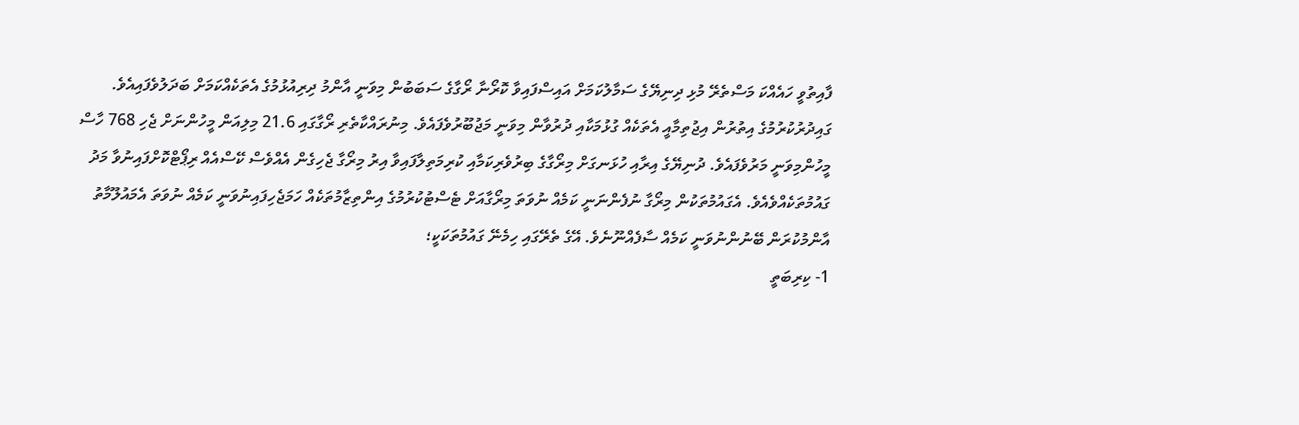ފާއިތުވީ ހައެއްކަ މަސްތެރޭ މުޅި ދިނިޔޭގެ ސަމާލުކަމަށް އައިސްފައިވާ ކޮރޯނާ ރޯގާގެ ސަބަބުން މިވަނީ އާންމު ދިރިއުޅުމުގެ އެތަކެއްކަމަށް ބަދަލުވެފައިއެވެ. ގައިދުރުކުރުމުގެ އިތުރުން އިޖުތިމާއީ އެތަކެއް ގުޅުމަކާއި ދުރުވާން މިވަނީ މަޖުބޫރުވެފައެވެ. މިނުރައްކާތެރި ރޯގާގައި 21.6 މިލިއަން މީހުންނަށް ޖެހި 768 ހާސް މީހުންމިވަނީ މަރުވެފައެވެ. ދުނިޔޭގެ އިރާއި ހުޅަނގަށް މިރޯގާގެ ބިރުވެރިކަމާއި ކުރިމަތިލާފައިވާ އިރު މިރޯގާ ޖެހިގެން އެއްވެސް ކޭސްއެއް ރިޕޯޓްކޮށްފައިނުވާ މަދު ގައުމުތަކެއްވެއެވެ. އެގައުމުތަކުން މިރޯގާ ނުފެންނަނީ ކަމެއް ނުވަތަ މިރޯގާއަށް ޓެސްޓުކުރުމުގެ އިންތިޒާމުތަކެއް ހަމަޖެހިފައިނުވަނީ ކަމެއް ނުވަތަ އެމައުލޫމާތު އާންމުކުރަން ބޭނުންނުވަނީ ކަމެއް ސާފެއްނޫނެވެ. އޭގެ ތެރޭގައި ހިމެނޭ ގައުމުތަކަކީ؛
1- ކިރިބަތީ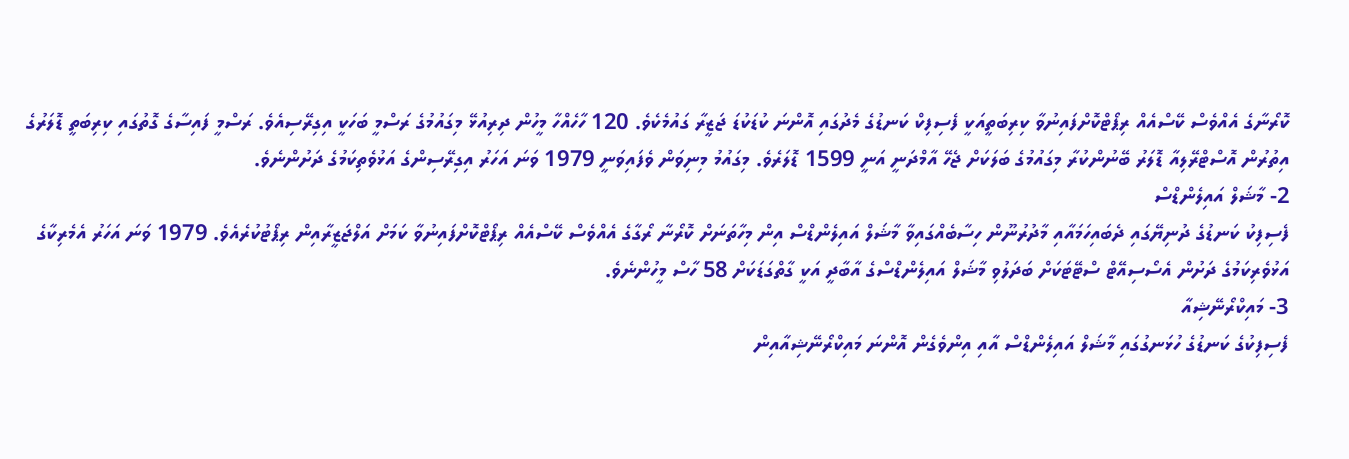ކޮރޯނާގެ އެއްވެސް ކޭސްއެއް ރިޕޯޓްކޮށްފައިނުވާ ކިރިބަތީއަކީ ފެސިފިކް ކަނޑުގެ މެދުގައި އޮންނަ ކުޑަކުޑަ ޖަޒީރާ ގައުމެކެވެ. 120 ހާހެއްހާ މީހުން ދިރިއުޅޭ މިގައުމުގެ ރަސްމީ ބަހަކީ އިގިރޭސިއެވެ. ރަސްމީ ފައިސާގެ ގޮތުގައި ކިރިބަތީ ޑޮލަރުގެ އިތުރުން އޮސްޓްރޭލިއާ ޑޮލަރު ބޭނުންކުރާ މިގައުމުގެ ބަލަކަށް ޖެހޭ އާމްދަނީ އަނީ 1599 ޑޮލަރެވެ. މިގައުމު މިނިވަން ވެފައިވަނީ 1979 ވަނަ އަހަރު އިގިރޭސިންގެ އަޅުވެތިކަމުގެ ދަށުންނެވެ.
2- މާޝަލް އައިލެންޑްސް
ފެސިފިކު ކަނޑުގެ ދުނިޔޭގައި ދެބައިހަމައާއި މާދުރުނޫން ހިސާބެއްގައިވާ މާޝަލް އައިލެންޑްސް އިން މިހާތަނަށް ކޮރޯނާ ރޯގާގެ އެއްވެސް ކޭސްއެއް ރިޕޯޓްކޮށްފައިނުވާ ކަމަށް އަލްޖަޒީރާއިން ރިޕޯޓުކުރެއެވެ. 1979 ވަނަ އަހަރު އެމެރިކާގެ އަޅުވެރިކަމުގެ ދަށުން އެސޯސިއޭޓް ސްޓޭޓަކަށް ބަދަލުވި މާޝަލް އައިލެންޑްސްގެ އާބާދީ އަކީ ގާތްގަޑަކަށް 58 ހާސް މީހުންނެވެ.
3- މައިކްރޯނޭޝިއާ
ފެސިފިކުގެ ކަނޑުގެ ހުޅަނގުގައި މާޝަލް އައިލެންޑްސް އާއި އިންވެގެން އޮންނަ މައިކްރޯނޭޝިއާއިން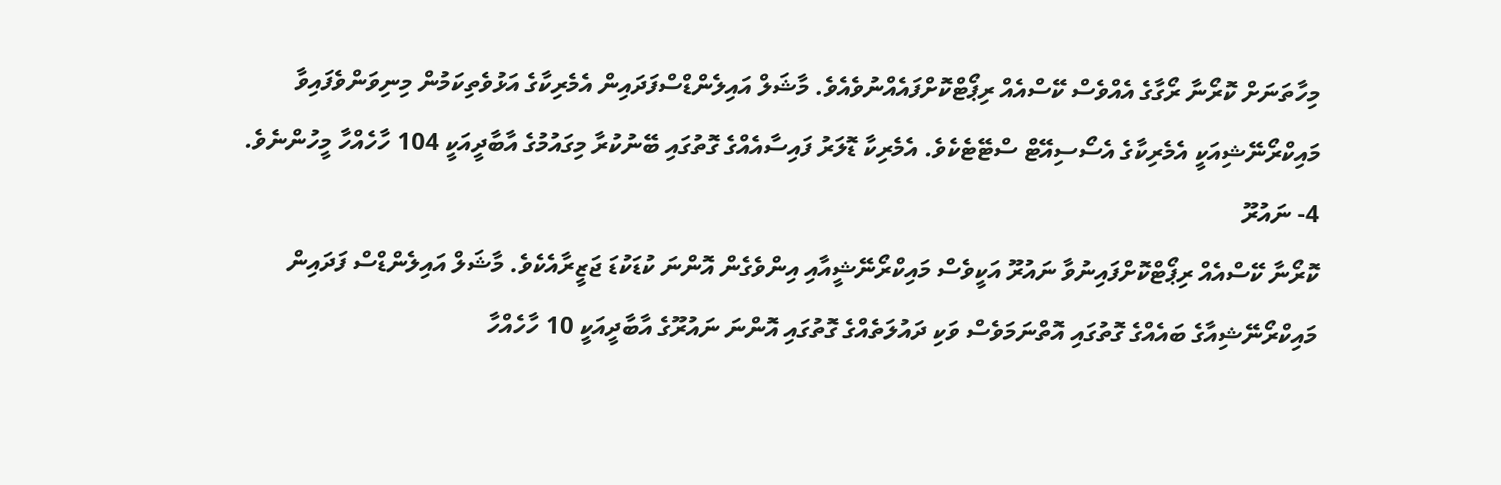މިހާތަނަށް ކޮރޯނާ ރޯގާގެ އެއްވެސް ކޭސްއެއް ރިޕޯޓްކޮށްފައެއްނުވެއެވެ. މާޝަލް އައިލެންޑްސްފަދައިން އެމެރިކާގެ އަޅުވެތިކަމުން މިނިވަންވެފައިވާ މައިކްރޯނޭޝިއަކީ އެމެރިކާގެ އެސޯސިއޭޓް ސްޓޭޓެކެވެ. އެމެރިކާ ޑޮލަރު ފައިސާއެއްގެ ގޮތުގައި ބޭނުކުރާ މިގައުމުގެ އާބާދީއަކީ 104 ހާހެއްހާ މީހުންނެވެ.
4- ނައުރޫ
ކޮރޯނާ ކޭސްއެއް ރިޕޯޓްކޮށްފައިނުވާ ނައުރޫ އަކީވެސް މައިކްރޯނޭޝީއާއި އިންވެގެން އޮންނަ ކުޑަކުޑަ ޖަޒީރާއެކެވެ. މާޝަލް އައިލެންޑްސް ފަދައިން މައިކްރޯނޭޝިއާގެ ބައެއްގެ ގޮތުގައި އޮތްނަމަވެސް ވަކި ދައުލަތެއްގެ ގޮތުގައި އޮންނަ ނައުރޫގެ އާބާދީއަކީ 10 ހާހެއްހާ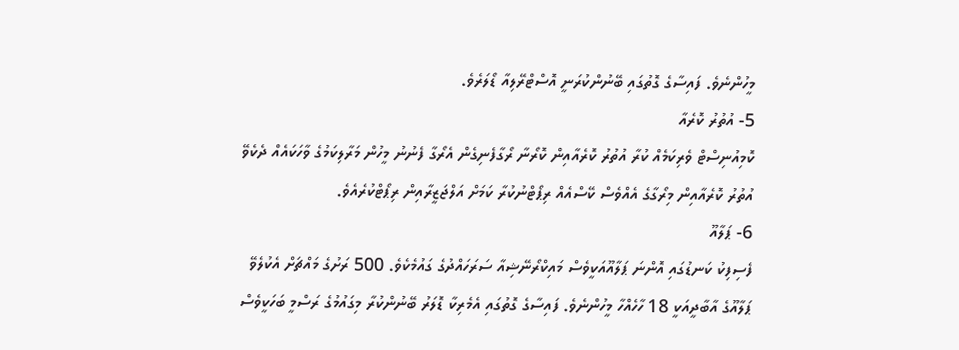މީހުންނެވެ. ފައިސާގެ ގޮތުގައި ބޭނުންކުރަނީ އޮސްޓްރޭލިއާ ޑޯލަރެވެ.
5- އުތުރު ކޮރެއާ
ކޮމިއުނިސްޓް ވެރިކަމެއް ކުރާ އުތުރު ކޮރެއާއިން ކޮރޯނާ ރޯގާފެނިގެން އެރޯގާ ފެނުނު މީހުން މަރާލިކަމުގެ ވާހަކައެއް ދެކެވޭ އުތުރު ކޮރެއާއިން މިރޯގާގެ އެއްވެސް ކޭސްއެއް ރިޕޯޓްނުކުރާ ކަމަށް އަލްޖަޒީރާއިން ރިޕޯޓްކުރެއެވެ.
6- ޕަލާއޫ
ފެސިފިކު ކަނޑުގައި އޮންނަ ޕަލާއޫއަކީވެސް މައިކްރޯނޭޝިއާ ސަރަހައްދުގެ ގައުމެކެވެ. 500 ރަށުގެ މައްޗަށް އެކުލެވޭ ޕަލާއޫގެ އާބާދީއަކީ 18 ހާހެއްހާ މީހުންނެވެ. ފައިސާގެ ގޮތުގައި އެމެރިކާ ޑޮލަރު ބޭނުންކުރާ މިގައުމުގެ ރަސްމީ ބަހަކީވެސް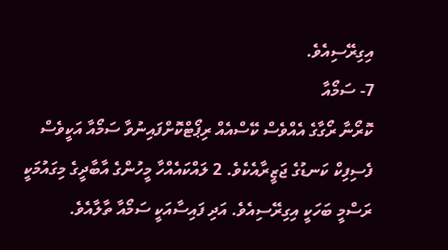އިގިރޭސިއެވެ.
7- ސަމޯއާ
ކޮރޯނާ ރޯގާގެ އެއްވެސް ކޭސްއެއް ރިޕޯޓްކޮށްފައިނުވާ ސަމޯއާ އަކީވެސް ފެސިފިކް ކަނޑުގެ ޖަޒީރާއެކެވެ. 2 ލައްކައެއްހާ މީހުންގެ އާބާދީގެ މިގައުމަކީ ރަސްމީ ބަހަކީ އިގިރޭސިއެވެ. އަދި ފައިސާއަކީ ސަމޯއާ ތާލާއެވެ.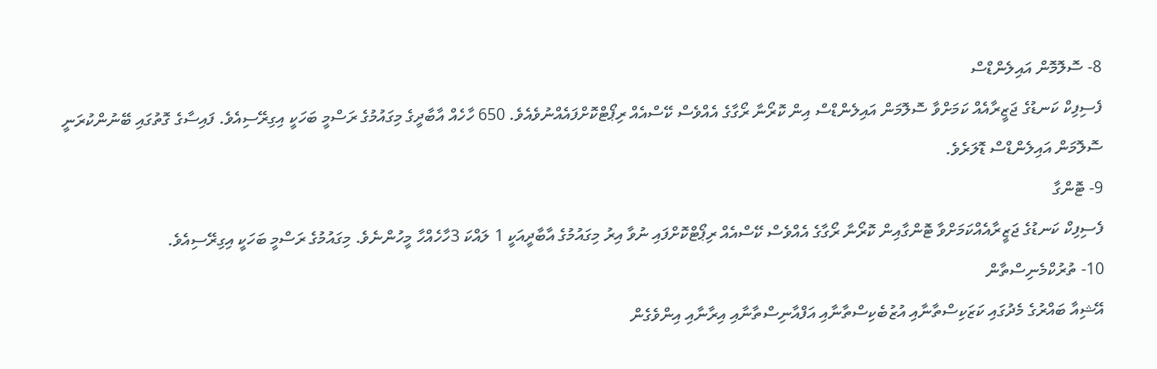8- ސޮލޮމޮން އައިލެންޑްސް
ފެސިފިކް ކަނޑުގެ ޖަޒީރާއެއް ކަމަށްވާ ސޮލޮމަން އައިލެންޑްސް އިން ކޮރޯނާ ރޯގާގެ އެއްވެސް ކޭސްއެއް ރިޕޯޓްކޮށްފައެއްނުވެއެވެ. 650 ހާހެއް އާބާދީގެ މިގައުމުގެ ރަސްމީ ބަހަކީ އިގިރޭސިއެވެ. ފައިސާގެ ގޮތުގައި ބޭނުންކުރަނީ ސޮލޮމަން އައިލެންޑްސް ޑޮލަރެވެ.
9- ޓޮންގާ
ފެސިފިކް ކަނޑުގެ ޖަޒީރާއެއްކަމަށްވާ ޓޮންގާއިން ކޮރޯނާ ރޯގާގެ އެއްވެސް ކޭސްއެއް ރިޕޯޓްކޮށްފައި ނުވާ އިރު މިގައުމުގެ އާބާދީއަކީ 1 ލައްކަ 3ހާހެއްހާ މީހުންނެވެ. މިގައުމުގެ ރަސްމީ ބަހަކީ އިގިރޭސިއެވެ.
10- ތުރުކްމެނިސްތާން
އޭޝިއާ ބައްރުގެ މެދުގައި ކަޒަކިސްތާނާއި އުޒުބެކިސްތާނާއި އަފްއާނިސްތާނާއި އިރާނާއި އިންވެގެން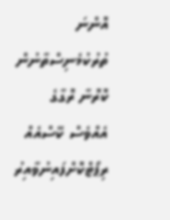އޮންނަ ތުރުކުމެނިސްތާނުން ކޮރޮނާ ރޮގާގެ އެއްވެސް ކޭސްއެއް ރިޕޯޓްކޮށްފައިނުވާއިރު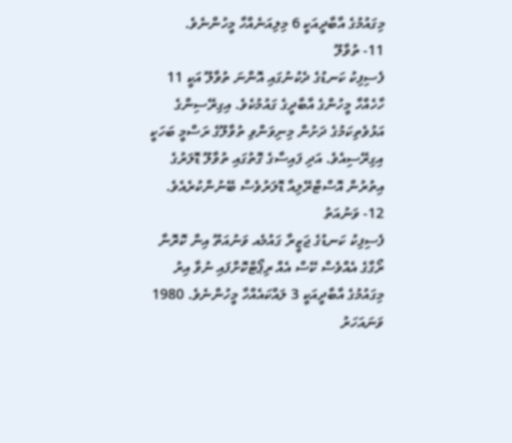މިގައުމުގެ އާބާދީއަކީ 6 މިލިއަނެއްހާ މީހުންނެވެ.
11- ތުވާލޫ
ފެސިފިކު ކަނޑުގެ ދެކުނުގައި އޮންނަ ތުވާލޫ އަކީ 11 ހާހެއްހާ މީހުންގެ އާބާދީގެ ގައުމުކެވެ. އިގިރޭސިންގެ އަޅުވެތިކަމުގެ ދަށުން މިނިވަންވި ތުވާލޫގެ ރަސްމީ ބަހަކީ އިގިރޭސިއެވެ. އަދި ފައިސާގެ ގޮތުގައި ތުވާލޫ ޑޮލަރުގެ އިތުރުން އޮސްޓްރޭލިއާ ޑޮލަރުވެސް ބޭނުންކުރެއެވެ.
12- ވަނުއަތު
ފެސިފިކު ކަނޑުގެ ޖަޒީރާ ގައުމެއ ވަނުއަތޫ އިން ކޮރޮނާ ރޯގާގެ އެއްވެސް ކޭސް އެއް ރިޕޯޓްކޮށްފައި ނުވާ އިރު މިގައުމުގެ އާބާދީއަކީ 3 ލައްކައެއްހާ މީހުންނެވެ. 1980 ވަނައަހަރު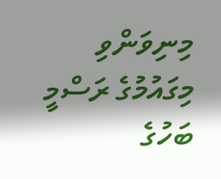މިނިވަންވި މިގައުމުގެ ރަސްމީ ބަހުގެ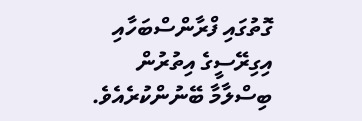ގޮތުގައި ފްރާންސްބަހާއި އިގިރޭސީގެ އިތުރުން ބިސްލާމާ ބޭނުންކުރެއެވެ.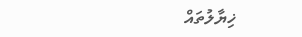ޚިޔާލުތައް